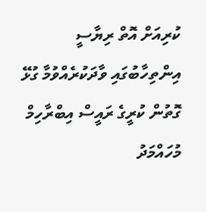ކުރިއަށް އޮތް ރިޔާސީ އިންތިހާބުގައި ވާދަކުރެއްވުމާ ގުޅޭ ގޮތުން ކުރީގެ ރައީސް އިބްރާހިމް މުހައްމަދު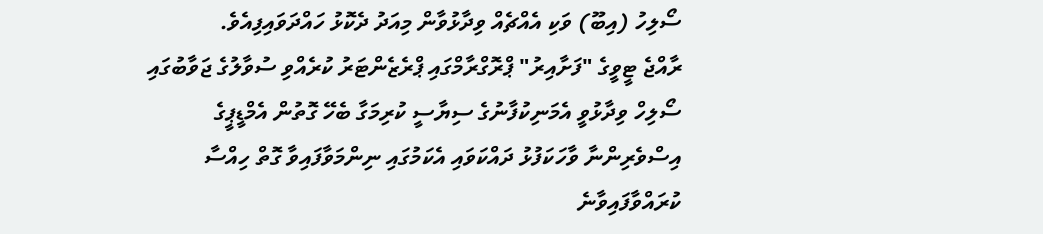ސޯލިހު (އިބޫ) ވަކި އެއްޗެއް ވިދާޅުވާން މިއަދު ދެކޮޅު ހައްދަވައިފިއެވެ.
ރާއްޖެ ޓީވީގެ "ފަށާއިރު" ޕްރޮގްރާމްގައި ޕްރެޒެންޓަރު ކުރެއްވި ސުވާލުގެ ޖަވާބުގައި ސޯލިހް ވިދާޅުވީ އެމަނިކުފާނުގެ ސިޔާސީ ކުރިމަގާ ބެހޭ ގޮތުން އެމްޑީޕީގެ އިސްވެރިންނާ ވާހަކަފުޅު ދައްކަވައި އެކަމުގައި ނިންމަވާފައިވާ ގޮތް ހިއްސާ ކުރައްވާފައިވާނެ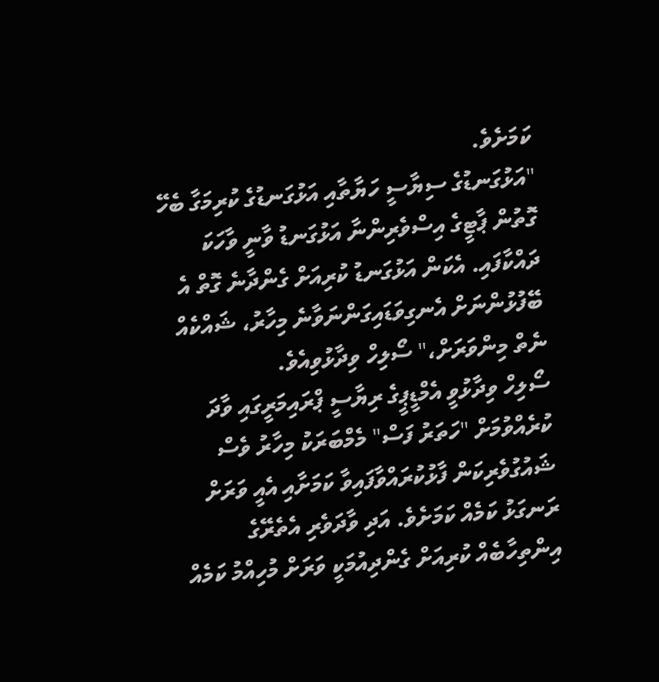ކަމަށެވެ.
"އަޅުގަނޑުގެ ސިޔާސީ ހަޔާތާއި އަޅުގަނޑުގެ ކުރިމަގާ ބެހޭ ގޮތުން ޕާޓީގެ އިސްވެރިންނާ އަޅުގަނޑު ވާނީ ވާހަކަ ދައްކާފައި. އެކަން އަޅުގަނޑު ކުރިއަށް ގެންދާނެ ގޮތް އެ ބޭފުޅުންނަށް އެނގިވަޑައިގަންނަވާނެ މިހާރު، ޝައްކެއް ނެތް މިންވަރަށް،" ސޯލިހް ވިދާޅުވިއެވެ.
ސޯލިހް ވިދާޅުވީ އެމްޑީޕީގެ ރިޔާސީ ޕްރައިމަރީގައި ވާދަ ކުރެއްވުމަށް "ހަތަރު ފަސް" މެމްބަރަކު މިހާރު ވެސް ޝައުގުވެރިކަން ފާޅުކުރައްވާފައިވާ ކަމަށާއި އެއީ ވަރަށް ރަނގަޅު ކަމެއް ކަމަށެވެ. އަދި ވާދަވެރި އެތެރޭގެ އިންތިހާބެއް ކުރިއަށް ގެންދިއުމަކީ ވަރަށް މުހިއްމު ކަމެއް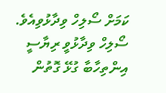ކަމަށް ސޯލިހް ވިދާޅުވިއެވެ.
ސޯލިހް ވިދާޅުވީ ރިޔާސީ އިންތިހާބާ ގުޅޭ ގޮތުން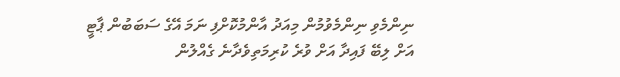ނިންމެވި ނިންމެވުމުން މިއަދު އާންމުކޮށްފި ނަމަ އޭގެ ސަބަބުން ޕާޓީ އަށް ލިބޭ ފައިދާ އަށް ވުރެ ކުރިމަތިވެދާނެ ގެއްލުން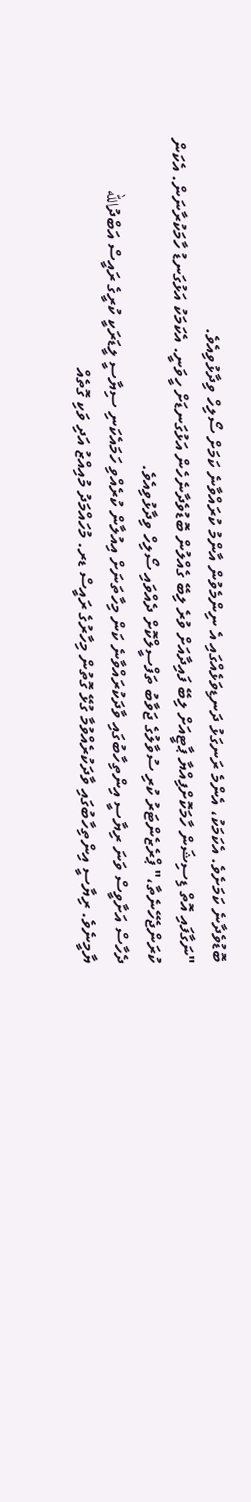ބޮޑުވެދާނެ ކަމަށެވެ. އެކަމަކު، އެންމެ ރަނގަޅު ދަނޑިވަޅެއްގައި އެ ނިންމެވުން އާންމު ކުރައްވާނެ ކަމަށް ސޯލިހް ވިދާޅުވިއެވެ.
"ނަގާފައި އޮތް ޑިސިޝަން ހާމަކޮށްފިއްޔާ ޕާޓީއަށް ލިބޭ ފައިދާއަށް ވުރެ ލިބޭ ގެއްލުން ބޮޑުވެދާނެހެން އަޅުގަނޑަށް ހީވަނީ. އެކަމަކު އަޅުގަނޑު ހާމަކުރާނަން. އެކަން ކުރަންޖެހޭނެތާ،" ޕްރެޒެންޓަރު ކުރި ސުވާލުގެ ޖަވާބު ތަފްސީލްކޮށް ދެއްވައި ސޯލިހް ވިދާޅުވިއެވެ.
ދެހާސް އަށާވީސް ވަނަ ރިޔާސީ އިންތިހާބުގައި ވާދަކުރައްވާނެ ކަން މިހާތަނަށް އިއުލާން ކުރެއްވި ހަމައެކަނި ސިޔާސީ ލީޑަރަކީ ކުރީގެ ރައީސް އަބްދުالله ޔާމީނެވެ. ރިޔާސީ އިންތިހާބުގައި ވާދަކުރެއްވުމާ ގުޅޭ ގޮތުން މިހާރުގެ ރައީސް ޑރ. މުހައްމަދު މުއިއްޒު އަދި ވަކި ގޮތެއް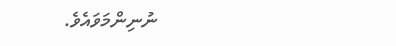ނުނިންމަވައެވެ.